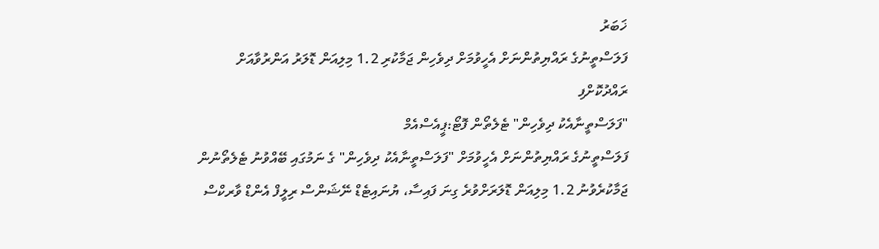ޚަބަރު
ފަލަސްތީނުގެ ރައްޔިތުންނަށް އެހީވުމަށް ދިވެހިން ޖަމާކުރި 1.2 މިލިއަން ޑޮލަރު އަންރުވާއަށް ރައްދުކޮށްފި
"ފަލަސްތީނާއެކު ދިވެހިން" ޓެލެތޯން ފޮޓޯ:ޕީއެސްއެމް
ފަލަސްތީނުގެ ރައްޔިތުންނަށް އެހީވުމަށް "ފަލަސްތީނާއެކު ދިވެހިން" ގެ ނަމުގައި ބޭއްވުނު ޓެލެތޯނުން ޖަމާކުރެވުނު 1.2 މިލިއަން ޑޮލަރަށްވުރެ ގިނަ ފައިސާ، ޔުނައިޓެޑް ނޭޝަންސް ރިލީފް އެންޑް ވާރކްސް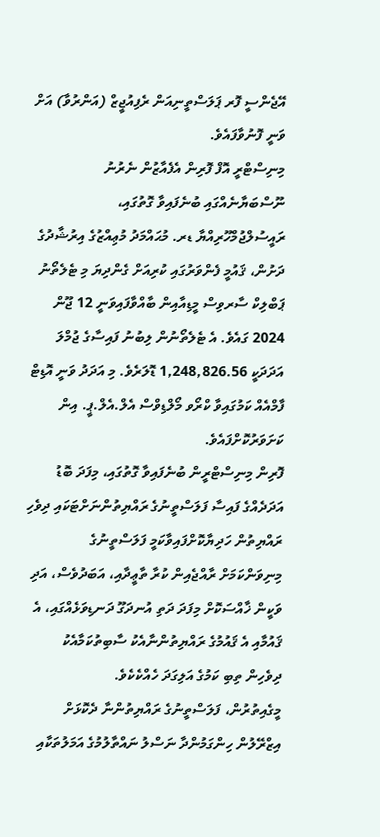އޭޖެންސީ ފޮރ ޕަލަސްތީނިއަން ރެފިއުޖީޒް (އަންރުވާ) އަށް ވަނީ ފޮނުވާފައެވެ.
މިނިސްޓްރީ އޮފް ފޮރިން އެފެއާޒުން ނެރުނު ނޫސްބަޔާނެއްގައި ބުނެފައިވާ ގޮތުގައި، ރައީސުލްޖުމްހޫރިއްޔާ ޑރ. މުޙައްމަދު މުޢިއްޒުގެ އިރުޝާދުގެ ދަށުން، ޤައުމީ ފެންވަރުގައި ކުރިއަށް ގެންދިޔަ މި ޓެލެތޯނު ޕަބްލިކް ސާރވިސް މީޑިއާއިން ބާއްވާފައިވަނީ 12 ޖޫން 2024 ގައެވެ. އެ ޓެލެތޯނުން ލިބުނު ފައިސާގެ ޖުމްލަ އަދަދަކީ 1,248,826.56 ޑޮލަރެވެ. މި އަދަދު ވަނީ އޮޑިޓް ފާމްއެއް ކަމުގައިވާ ކްރޯވ މޯލްޑިވްސް އެލް.އެލް.ޕީ. އިން ކަށަވަރުކޮށްފައެވެ.
ފޮރިން މިނިސްޓްރީން ބުނެފައިވާ ގޮތުގައި، މިފަދަ ބޮޑު އަދަދެއްގެ ފައިސާ ފަލަސްތީނުގެ ރައްޔިތުންނަށްޓަކައި ދިވެހި ރައްޔިތުން ހަދިޔާކޮށްފައިވާކަމީ ފަލަސްތީނުގެ މިނިވަންކަމަށް ރާއްޖެއިން ކުރާ ތާޢީދާއި، އަބަދުވެސް، އަދި ވަކީން ޚާއްސަކޮށް މިފަދަ ދަތި އުނދަގޫ ދަނޑިވަޅެއްގައި، އެ ޤައުމާއި އެ ޤައުމުގެ ރައްޔިތުންނާއެކު ސާބިތުކަމާއެކު ދިވެހިން ތިބި ކަމުގެ އަލިގަދަ ހެއްކެކެވެ.
މީގެއިތުރުން، ފަލަސްތީނުގެ ރައްޔިތުންނާ ދެކޮޅަށް އިޒްރޭލުން ހިންގަމުންދާ ނަސްލު ނައްތާލުމުގެ އަމަލުތަކާއި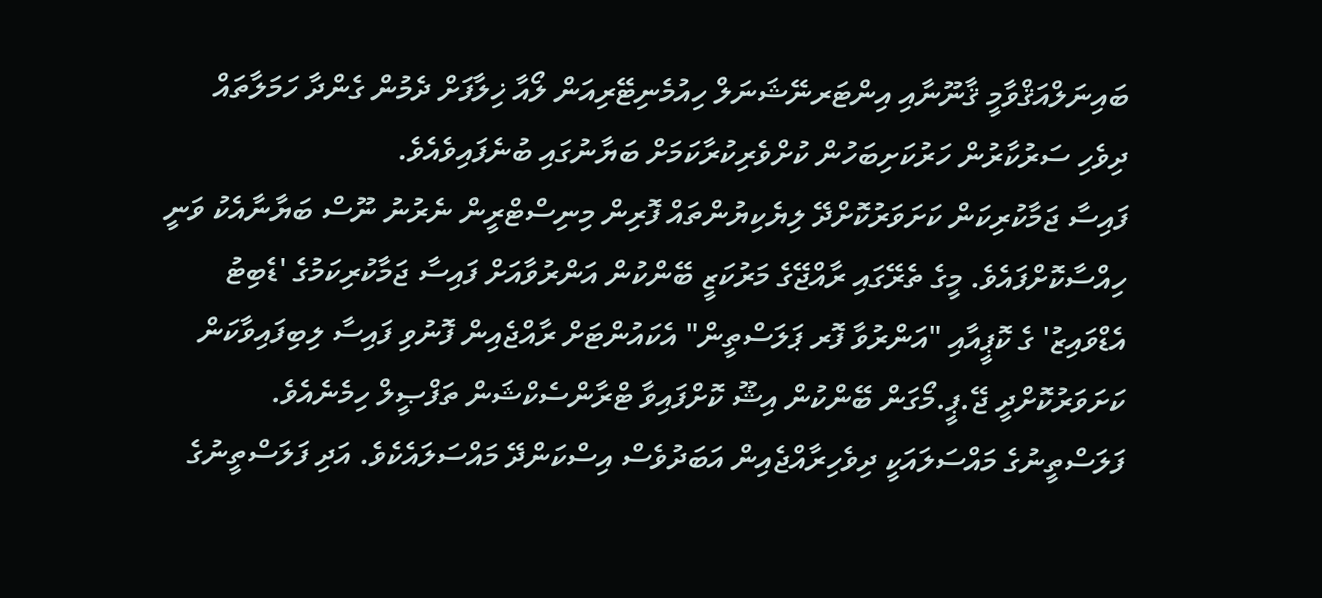ބައިނަލްއަޤްވާމީ ޤާނޫނާއި އިންޓަރނޭޝަނަލް ހިއުމެނިޓޭރިއަން ލޯއާ ޚިލާފަށް ދެމުން ގެންދާ ހަމަލާތައް ދިވެހި ސަރުކާރުން ހަރުކަށިބަހުން ކުށްވެރިކުރާކަމަށް ބަޔާނުގައި ބުނެފައިވެއެވެ.
ފައިސާ ޖަމާކުރިކަން ކަށަވަރުކޮށްދޭ ލިޔެކިޔުންތައް ފޮރިން މިނިސްޓްރީން ނެރުނު ނޫސް ބަޔާނާއެކު ވަނީ ހިއްސާކޮށްފައެވެ. މީގެ ތެރޭގައި ރާއްޖޭގެ މަރުކަޒީ ބޭންކުން އަންރުވާއަށް ފައިސާ ޖަމާކުރިކަމުގެ 'ޑެބިޓު އެޑްވައިޒު' ގެ ކޮޕީއާއި "އަންރުވާ ފޮރ ޕަލަސްތީން" އެކައުންޓަށް ރާއްޖެއިން ފޮނުވި ފައިސާ ލިބިފައިވާކަން ކަށަވަރުކޮށްދީ ޖޭ.ޕީ.މޯގަން ބޭންކުން އިޝޫ ކޮށްފައިވާ ޓްރާންސެކްޝަން ތަފްޞީލް ހިމެނެއެވެ.
ފަލަސްތީނުގެ މައްސަލައަކީ ދިވެހިރާއްޖެއިން އަބަދުވެސް އިސްކަންދޭ މައްސަލައެކެވެ. އަދި ފަލަސްތީނުގެ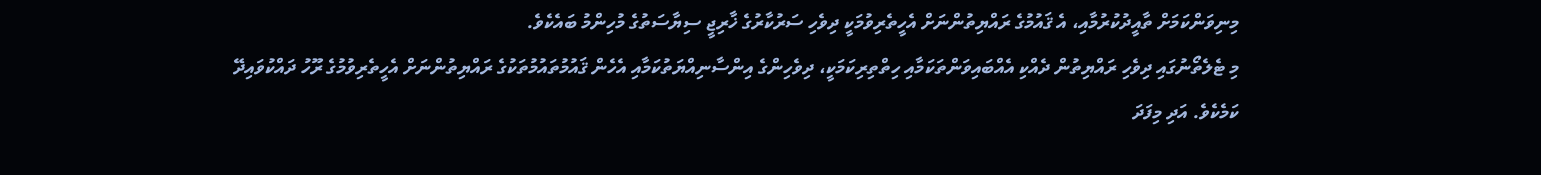މިނިވަންކަމަށް ތާއީދުކުރުމާއި، އެ ޤައުމުގެ ރައްޔިތުންނަށް އެހީތެރިވުމަކީ ދިވެހި ސަރުކާރުގެ ޚާރިޖީ ސިޔާސަތުގެ މުހިންމު ބައެކެވެ.
މި ޓެލެތޯނުގައި ދިވެހި ރައްޔިތުން ދެއްކި އެއްބައިވަންތަކަމާއި ހިތްތިރިކަމަކީ، ދިވެހިންގެ އިންސާނިއްޔަތުކަމާއި އެހެން ޤައުމުތައުމުތަކުގެ ރައްޔިތުންނަށް އެހީތެރިވުމުގެ ރޫހު ދައްކުވައިދޭ ކަމެކެވެ. އަދި މިފަދަ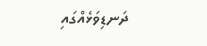ދަނޑިވަޅެއްގައި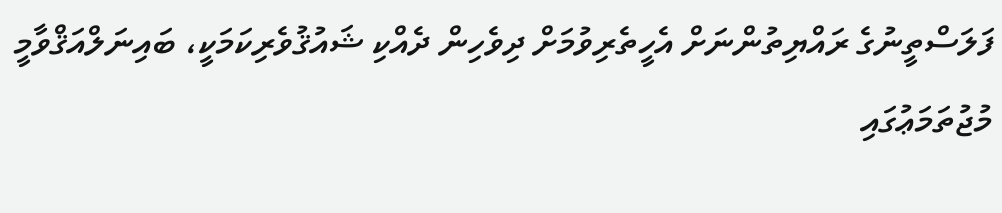ފަލަސްތީނުގެ ރައްޔިތުންނަށް އެހީތެރިވުމަށް ދިވެހިން ދެއްކި ޝައުޤުވެރިކަމަކީ، ބައިނަލްއަޤްވާމީ މުޖުތަމަޢުގައި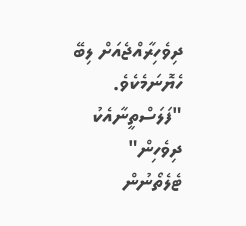ދިވެހިރާއްޖެއަށް ލިބޭ ހެޔޮނަމެކެވެ.
"ފަލަސްތީނާއެކު ދިވެހިން" ޓެލެތޯނުން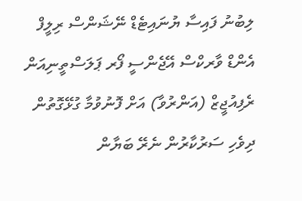ލިބުނު ފައިސާ ޔުނައިޓެޑް ނޭޝަންސް ރިލީފް އެންޑް ވާރކްސް އޭޖެންސީ ފޯރ ޕަލަސްތީނިއަން ރެފިއުޖީޒް (އަންރުވާ) އަށް ފޮނުވުމާ ގުޅޭގޮތުން ދިވެހި ސަރުކާރުން ނެރޭ ބަޔާން